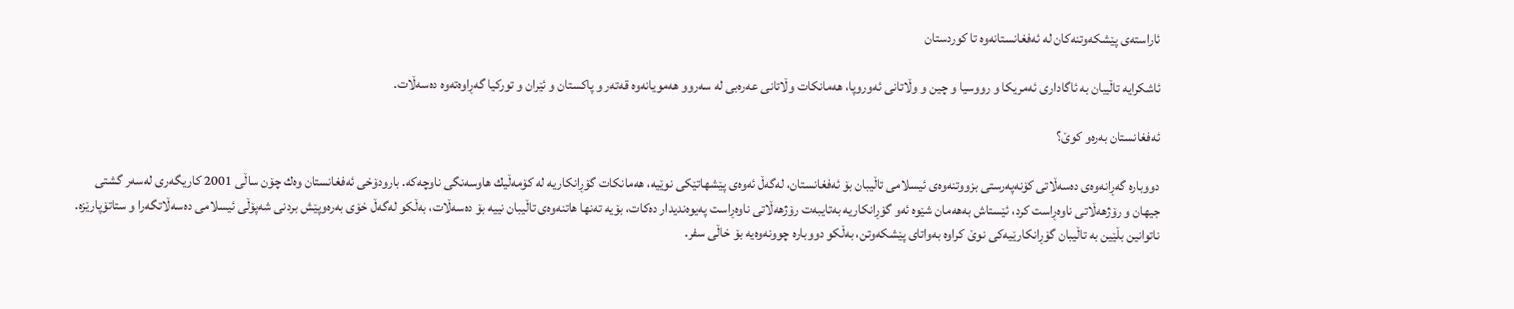ئاراسته‌ی پێشكه‌وتنه‌كان له‌ ئه‌فغانستانه‌وه‌ تا كوردستان

ئاشكرایه‌ تاڵیبان به‌ ئاگاداری ئه‌مریكا و رووسیا و چین و وڵاتانی ئه‌وروپا، هه‌مانكات وڵاتانی عه‌ره‌بی له سه‌روو هه‌مویانه‌وه قه‌ته‌ر و پاكستان و ئێران و توركیا گه‌ڕاوه‌ته‌وه‌ ده‌سه‌ڵات.

ئه‌فغانستان به‌ره‌و كوێ؟

دووباره‌ گه‌ڕانه‌وه‌ی ده‌سه‌ڵاتی كۆنه‌په‌رستی بزووتنه‌وه‌ی ئیسلامی تاڵیبان بۆ ئه‌فغانستان، له‌گه‌ڵ ئه‌وه‌ی پێشهاتێكی نوێیه‌، هه‌مانكات گۆڕانكاریه‌ له‌ كۆمه‌ڵیك هاوسه‌نگی ناوچه‌كه‌. بارودۆخی ئه‌فغانستان وه‌ك چۆن ساڵی 2001 كاریگه‌ری له‌سه‌ر گشتی جیهان و رۆژهه‌ڵاتی ناوه‌ڕاست كرد، ئێستاش به‌هه‌مان شێوه‌ ئه‌و گۆڕانكاریه‌ به‌تایبه‌ت رۆژهه‌ڵاتی ناوه‌ڕاست په‌یوه‌ندیدار ده‌كات، بۆیه‌ ته‌نها هاتنه‌وه‌ی تاڵیبان نییه‌ بۆ ده‌سه‌ڵات، به‌ڵكو له‌گه‌ڵ خۆی به‌ره‌وپێش بردنی شه‌پۆڵی ئیسلامی ده‌سه‌ڵاتگه‌را و ستاتۆپارێزه‌. ناتوانین بڵێین به‌ تاڵیبان گۆڕانكارێیه‌كی نوێ كراوه‌ به‌واتای پێشكه‌وتن، به‌ڵكو دووباره‌ چوونه‌وه‌یه‌ بۆ خاڵی سفر.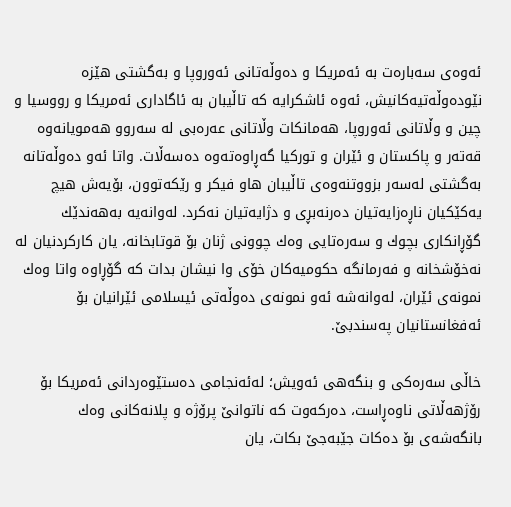ئه‌وه‌ی سه‌باره‌ت به‌ ئه‌مریكا و ده‌وڵه‌تانی ئه‌وروپا و به‌گشتی هێزه‌ نێوده‌وڵه‌تیه‌كانیش، ئه‌وه‌ ئاشكرایه‌ كه‌ تاڵیبان به‌ ئاگاداری ئه‌مریكا و رووسیا و چین و وڵاتانی ئه‌وروپا، هه‌مانكات وڵاتانی عه‌ره‌بی له سه‌روو هه‌مویانه‌وه قه‌ته‌ر و پاكستان و ئێران و توركیا گه‌ڕاوه‌ته‌وه‌ ده‌سه‌ڵات. واتا ئه‌و ده‌وڵه‌تانه‌ به‌گشتی له‌سه‌ر بزووتنه‌وه‌ی تاڵیبان هاو فیكر و رێكه‌توون‌، بۆیه‌ش هیچ یه‌كێكیان ناڕه‌زایه‌تیان ده‌رنه‌بڕی و دژایه‌تیان نه‌كرد. له‌وانه‌یه‌ به‌هه‌ندێك گۆڕانكاری بچوك و سه‌ره‌تایی وه‌ك چوونی ژنان بۆ قوتابخانه‌، یان كاركردنیان له‌ نه‌خۆشخانه‌ و فه‌رمانگه‌ حكومیه‌كان خۆی وا نیشان بدات كه گۆڕاوه‌ واتا وه‌ك نمونه‌ی ئێران، له‌وانه‌شه‌ ئه‌و نمونه‌ی ده‌وڵه‌تی ئیسلامی ئێرانیان بۆ ئه‌فغانستانیان په‌سندبێ.

خاڵی سه‌ره‌كی و بنگه‌هی ئه‌ویش؛ له‌ئه‌نجامی ده‌ستێوه‌ردانی ئه‌مریكا بۆ رۆژهه‌ڵاتی ناوه‌ڕاست، ده‌ركه‌وت كه‌ ناتوانێ پرۆژه‌ و پلانه‌كانی وه‌ك بانگه‌شه‌ی بۆ ده‌كات جێبه‌جێ بكات، یان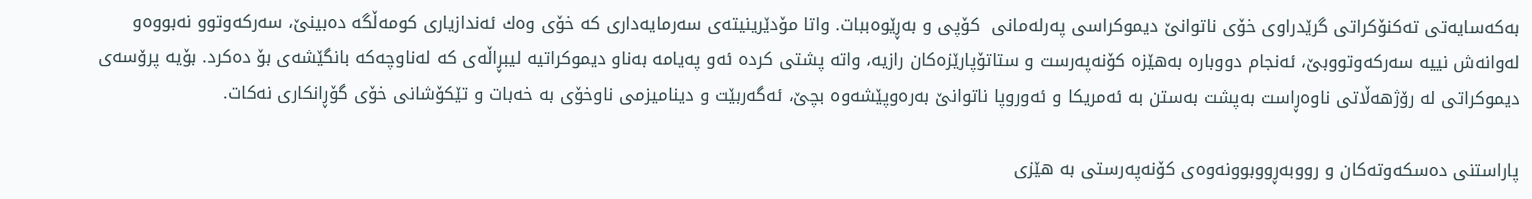به‌كه‌سایه‌تی ته‌كنۆكراتی گرێدراوی خۆی ناتوانێ دیموكراسی په‌رله‌مانی  كۆپی و به‌ڕێوه‌ببات. واتا مۆدێرینیته‌ی سه‌رمایه‌داری كه‌ خۆی وه‌ك ئه‌ندازیاری كومه‌ڵگه‌ ده‌بینێ، سه‌ركه‌وتوو نه‌بووه‌و له‌وانه‌ش نییه‌ سه‌ركه‌وتووبێ، ئه‌نجام دووباره‌ به‌هێزه‌ كۆنه‌په‌رست و ستاتۆپارێزه‌كان رازیه‌، واته‌ پشتی كرده‌ ئه‌و په‌یامه‌ به‌ناو دیموكراتیه‌ لیبڕاڵه‌ی كه‌ له‌ناوچه‌كه‌ بانگێشه‌ی بۆ ده‌كرد. بۆیه‌ پرۆسه‌ی دیموكراتی له‌ رۆژهه‌ڵاتی ناوه‌ڕاست به‌پشت به‌ستن به‌ ئه‌مریكا و ئه‌وروپا ناتوانێ به‌ره‌وپێشه‌وه‌ بچێ، ئه‌گه‌ربێت و دینامیزمی ناوخۆی به‌ خه‌بات و تێكۆشانی خۆی گۆڕانكاری نه‌كات.

پاراستنی ده‌سكه‌وته‌كان و رووبه‌ڕووبوونه‌وه‌ی كۆنه‌په‌رستی به‌ هێزی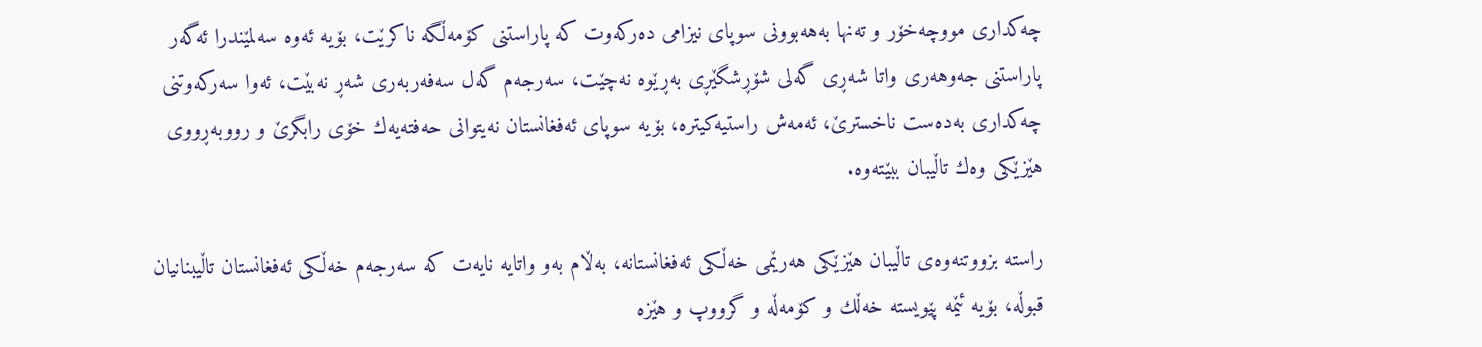چه‌كداری مووچه‌خۆر و ته‌نها به‌هه‌بوونی سوپای نیزامی ده‌ركه‌وت كه‌ پاراستنی كۆمه‌ڵگه‌ ناكرێت، بۆیه‌ ئه‌وه‌ سه‌لمێندرا ئه‌گه‌ر پاراستنی جه‌وهه‌ری واتا شه‌ڕی گه‌لی شۆڕشگێڕی به‌ڕێوه‌ نه‌چێت، سه‌رجه‌م گه‌ل سه‌فه‌ربه‌ری شه‌ڕ نه‌بێت، ئه‌وا سه‌ركه‌وتنی چه‌كداری به‌ده‌ست ناخسترێ، ئه‌مه‌ش راستیه‌كیتره‌، بۆیه‌ سو‌پای ئه‌فغانستان نه‌یتوانی حه‌فته‌یه‌ك خۆی رابگرێ و رووبه‌ڕووی هێزێكی وه‌ك تاڵیبان ببێته‌وه‌.

راسته‌ بزووتنه‌وه‌ی تاڵیبان هێزێكی هه‌رێمی خه‌ڵكی ئه‌فغانستانه‌، به‌ڵام به‌و واتایه‌ نایه‌ت كه‌ سه‌رجه‌م خه‌ڵكی ئه‌فغانستان تاڵیبنانیان قبوڵه‌، بۆیه‌ ئێمه‌ پێویسته‌ خه‌ڵك و كۆمه‌ڵه‌ و گرووپ و هێزه‌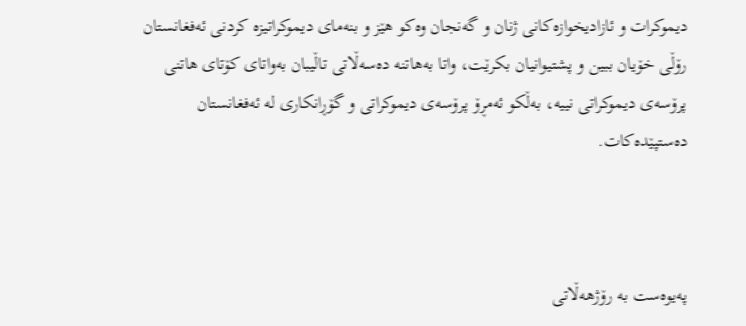دیموكرات و ئازادیخوازه‌كانی ژنان و گه‌نجان وه‌كو هێز و بنه‌مای دیموكراتیزه‌ كردنی ئه‌فغانستان رۆڵی خۆیان ببین و پشتیوانیان بكرێت، واتا به‌هاتنه‌ ده‌سه‌ڵاتی تاڵیبان به‌واتای كۆتای هاتنی پرۆسه‌ی دیموكراتی نییه‌، به‌ڵكو ئه‌مڕۆ پرۆسه‌ی دیموكراتی و گۆڕانكاری له‌ ئه‌فغانستان ده‌ستپێده‌كات.



په‌یوه‌ست به‌ رۆژهه‌ڵاتی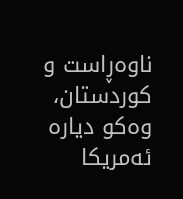ناوه‌ڕاست و كوردستان، وه‌كو دیاره‌ ئه‌مریكا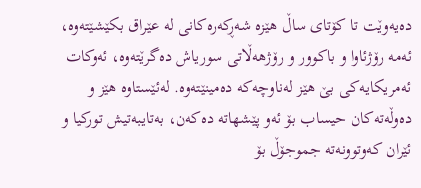ده‌یه‌وێت تا كۆتای ساڵ هێزه‌ شه‌ڕكه‌ره‌كانی له‌ عێراق بكێشێته‌وه‌، ئه‌مه‌ رۆژئاوا و باكوور و رۆژهه‌ڵاتی سوریاش ده‌گرێته‌وه‌، ئه‌وكات ئه‌مریكایه‌كی بێ هێز له‌ناوچه‌كه‌ ده‌مینێته‌وه‌. له‌ئێستاوه‌ هێز و ده‌وڵه‌ته‌كان حیساب بۆ ئه‌و پێشهاته‌ ده‌كه‌ن، به‌تایبه‌تیش توركیا و ئێران كه‌وتوونه‌ته‌ جموجۆڵ بۆ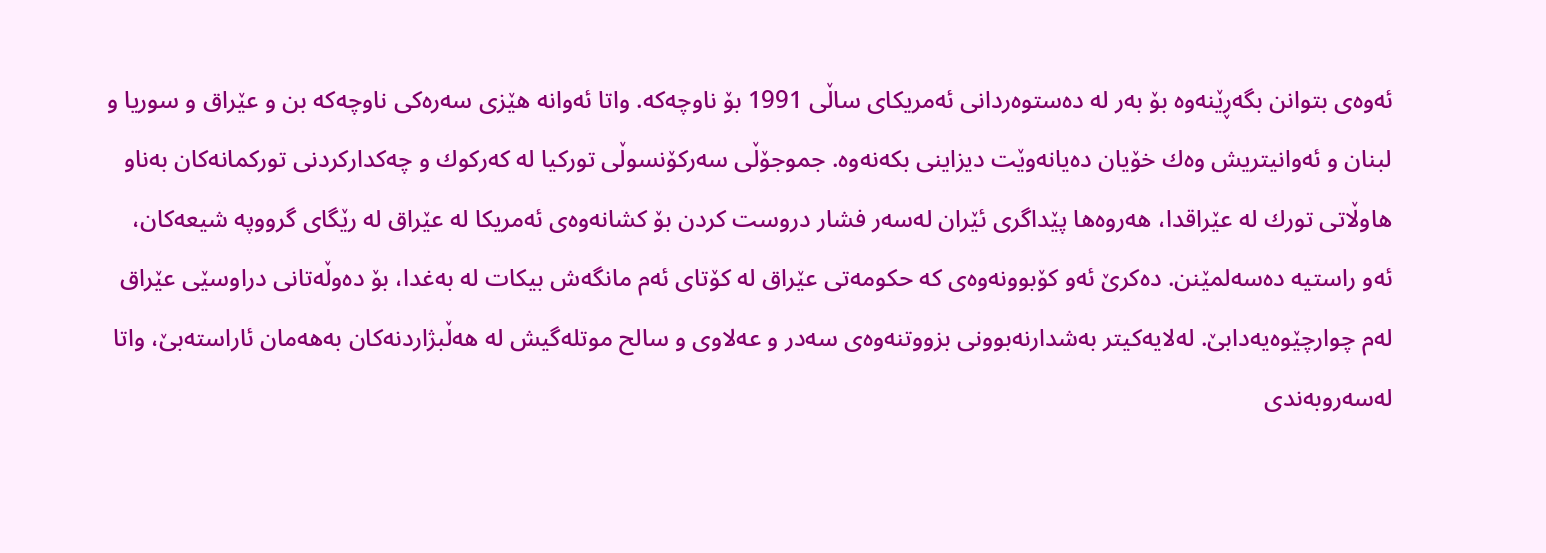ئه‌وه‌ی بتوانن بگه‌ڕێنه‌وه‌ بۆ به‌ر له‌ ده‌ستوه‌ردانی ئه‌مریكای ساڵی 1991 بۆ ناوچه‌كه‌. واتا ئه‌وانه‌ هێزی سه‌ره‌كی ناوچه‌كه‌ بن و عێراق و سوریا و لبنان و ئه‌وانیتریش وه‌ك خۆیان ده‌یانه‌وێت دیزاینی بكه‌نه‌وه‌. جموجۆڵی سه‌ركۆنسوڵی توركیا له‌ كه‌ركوك و چه‌كداركردنی توركمانه‌كان به‌ناو هاوڵاتی تورك له‌ عێراقدا، هه‌روه‌ها پێداگری ئێران له‌سه‌ر فشار دروست كردن بۆ كشانه‌وه‌ی ئه‌مریكا له‌ عێراق له‌ رێگای گرووپه‌ شیعه‌كان، ئه‌و راستیه‌ ده‌سه‌لمێنن. ده‌كرێ ئه‌و كۆبوونه‌وه‌ی كه‌ حكومه‌تی عێراق له‌ كۆتای ئه‌م مانگه‌ش بیكات له‌ به‌غدا، بۆ ده‌وڵه‌تانی دراوسێی عێراق له‌م چوارچێوه‌یه‌دابێ. له‌لایه‌كیتر به‌شدارنه‌بوونی بزووتنه‌وه‌ی سه‌در و عه‌لاوی و سالح موتله‌گیش له‌ هه‌ڵبژاردنه‌كان به‌هه‌مان ئاراسته‌بێ، واتا له‌سه‌روبه‌ندی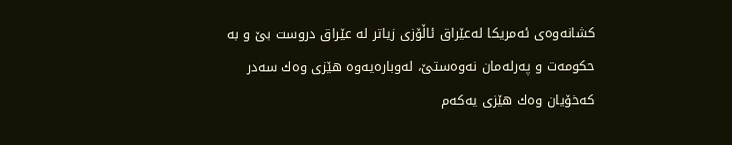كشانه‌وه‌ی ئه‌مریكا له‌عێراق ئاڵۆزی زیاتر له‌ عێراق دروست بێ و به‌ حكومه‌ت و په‌رله‌مان نه‌وه‌ستێ، له‌وباره‌یه‌وه‌ هێزی وه‌ك سه‌در كه‌خۆیان وه‌ك هێزی یه‌كه‌م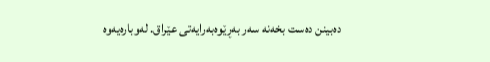ده‌بینن ده‌ست بخه‌نه‌ سه‌ر به‌ڕێوه‌به‌رایه‌تی عێراق. له‌وباره‌یه‌وه‌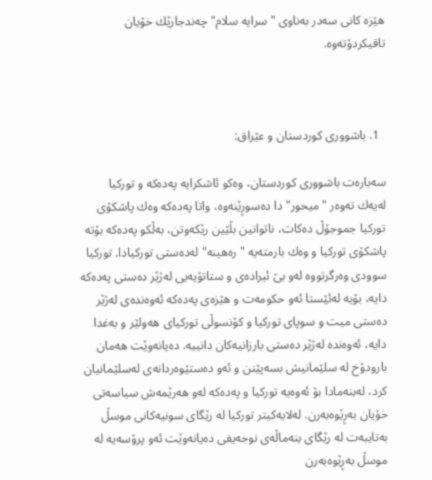هێزه‌ كانی سه‌در به‌ناوی "سرایه‌ سلام" چه‌ندجارێك خۆیان تاقیكردۆته‌وه‌.



  1. باشووری كوردستان و عێراق:

سه‌باره‌ت باشووری كوردستان، وه‌كو ئاشكرایه‌ په‌ده‌كه‌ و توركیا له‌یه‌ك ته‌وه‌ر "میحور"دا ده‌سوڕێنه‌وه‌، واتا په‌ده‌كه‌ وه‌ك پاشكۆی توركیا جموجۆڵ ده‌كات، ناتوانین بڵێین رێكه‌وتن، به‌ڵكو په‌ده‌كه‌ بۆته‌ پاشكۆی توركیا و وه‌ك بارمته‌یه‌ "ره‌هینه‌" له‌ده‌ستی توركیادا. توركیا سوودی وه‌رگرتووه‌ له‌و بێ ئیراده‌ی و ستاتۆیه‌یی له‌ژێر ده‌ستی په‌ده‌كه‌ دایه‌، بۆیه‌ له‌ئێستا ئه‌و حكومه‌ت و هێزه‌ی په‌ده‌كه‌ ئه‌وه‌نده‌ی له‌ژێر ده‌ستی میت و سوپای توركیا و كۆنسوڵی توركیای هه‌ولێر و به‌غدا دایه‌، ئه‌وه‌نده‌ له‌ژێر ده‌ستی بارزانیه‌كان دانییه‌. ده‌یانه‌وێت هه‌مان بارودۆخ له‌ سلێمانیش بسه‌پێنن و ئه‌و ده‌ستێوه‌ردانه‌ی له‌سلێمانیان كرد، له‌بنه‌مادا بۆ ئه‌وه‌یه‌ توركیا و په‌ده‌كه‌ له‌و هه‌رێمه‌ش سیاسه‌تی خۆیان به‌ڕێوه‌به‌رن. له‌لایه‌كیتر توركیا له‌ رێگای سونیه‌كانی موسڵ به‌تایبه‌ت له‌ رێگای بنه‌ماڵه‌ی نوجه‌یفی ده‌یانه‌وێت ئه‌و پرۆسه‌یه‌ له‌ موسڵ به‌ڕێوه‌به‌رن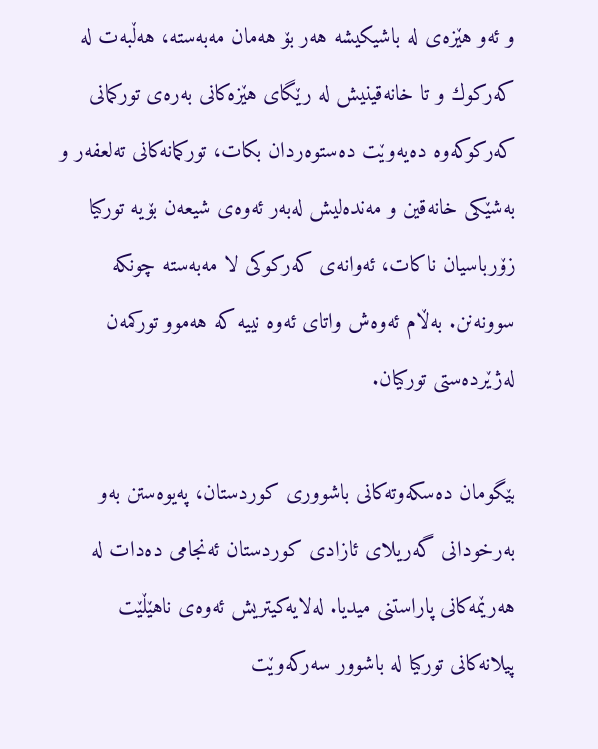و ئه‌و هێزه‌ی له‌ باشیكیشه‌ هه‌ر بۆ هه‌مان مه‌به‌سته‌، هه‌ڵبه‌ت له‌ كه‌ركوك و تا خانه‌قینیش له‌ رێگای هێزه‌كانی به‌ره‌ی توركمانی كه‌ركوكه‌وه ده‌یه‌وێت ده‌ستوه‌ردان بكات‌‌، توركمانه‌كانی ته‌لعفه‌ر و به‌شێكی خانه‌قین و مه‌نده‌لیش له‌به‌ر ئه‌وه‌ی شیعه‌ن بۆیه‌ توركیا زۆرباسیان ناكات، ئه‌وانه‌ی كه‌ركوكی لا مه‌به‌سته‌ چونكه‌ سوونه‌نن. به‌ڵام ئه‌وه‌ش واتای ئه‌وه‌ نییه‌ كه‌ هه‌موو توركمه‌ن له‌ژێرده‌ستی توركیان.

بێگومان ده‌سكه‌وته‌كانی باشووری كوردستان، په‌یوه‌ستن به‌و به‌رخودانی گه‌ریلای ئازادی كوردستان ئه‌نجامی ده‌دات له‌ هه‌رێمه‌كانی پاراستنی میدیا. له‌لایه‌كیتریش ئه‌وه‌ی ناهێڵێت پیلانه‌كانی توركیا له‌ باشوور سه‌ركه‌وێت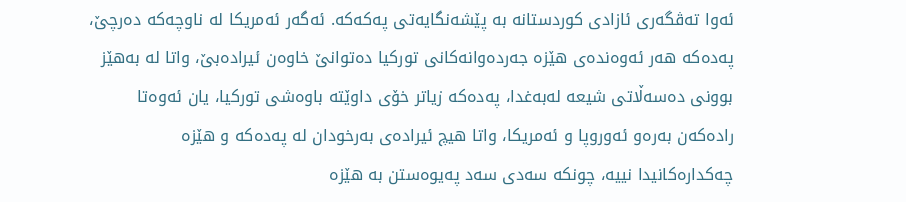ئه‌وا ته‌ڤگه‌ری ئازادی كوردستانه به‌ پێشه‌نگایه‌تی په‌كه‌كه‌‌. ئه‌گه‌ر ئه‌مریكا له‌ ناوچه‌كه‌ ده‌رچێ، په‌ده‌كه‌ هه‌ر ئه‌وه‌نده‌ی هێزه‌ جه‌رده‌وانه‌كانی توركیا ده‌توانێ خاوه‌ن ئیراده‌بێ، واتا له‌ به‌هێز بوونی ده‌سه‌ڵاتی شیعه‌ له‌به‌غدا، په‌ده‌كه‌ زیاتر خۆی داوێته‌ باوه‌شی توركیا، یان ئه‌وه‌تا راده‌كه‌ن به‌ره‌و ئه‌وروپا و ئه‌مریكا، واتا هیچ ئیراده‌ی به‌رخودان له‌ په‌ده‌كه‌ و هێزه‌ چه‌كداره‌كانیدا نییه‌، چونكه‌ سه‌دی سه‌د په‌یوه‌ستن به‌ هێزه‌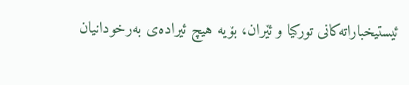ئیستیخباراته‌كانی توركیا و ئێران، بۆیه‌ هیچ ئیراده‌ی به‌رخودانیان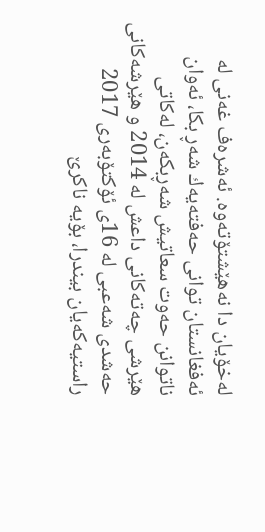له‌خۆیان دا نه‌هێشتۆته‌وه‌. ئه‌شره‌ف غه‌نی له‌ ئه‌فغانستان توانی حه‌فته‌یه‌ك شه‌ڕ بكا، ئه‌وان ناتوانن حه‌و‌ت سعاتیش شه‌ڕبكه‌ن، له‌كاتی هێرشی چه‌ته‌كانی داعش له‌ 2014 و هێرشه‌كانی حه‌شدی شه‌عبی له‌ 16ی ئۆكتۆبه‌ری 2017 راستیه‌كه‌یان بیندرا، بۆیه‌ ناكرێ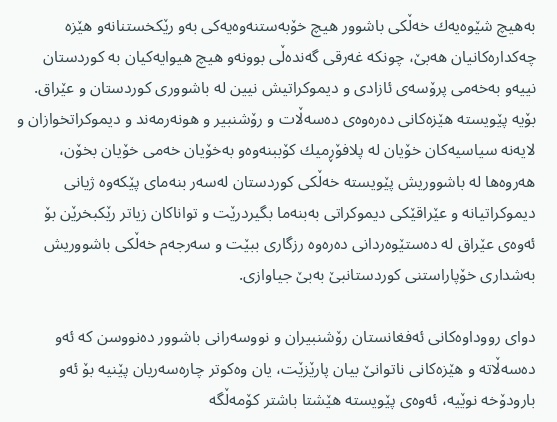به‌هیچ شێوه‌یه‌ك خه‌ڵكی باشوور هیچ خۆبه‌ستنه‌وه‌یه‌كی به‌و رێكخستنانه‌و هێزه‌ چه‌كداره‌كانیان هه‌بێ، چونكه‌ غه‌رقی گه‌نده‌ڵی بوونه‌و هیچ هیوایه‌كیان به‌ كوردستان نییه‌و به‌خه‌می پرۆسه‌ی ئازادی و دیموكراتیش نیین له‌ باشووری كوردستان و عێراق. بۆیه‌ پێویسته‌ هێزه‌كانی ده‌ره‌وه‌ی ده‌سه‌ڵات و رۆشنبیر و هونه‌رمه‌ند و دیموكراتخوازان و لایه‌نه‌ سیاسیه‌كان خۆیان له‌ پلافۆڕمیك كۆببنه‌وه‌و به‌خۆیان خه‌می خۆیان بخۆن، هه‌روه‌ها له‌ باشووریش پێویسته‌ خه‌ڵكی كوردستان له‌سه‌ر بنه‌مای پێكه‌وه‌ ژیانی دیموكراتیانه‌ و عێراقێكی دیموكراتی به‌بنه‌ما بگیردرێت و تواناكان زیاتر رێكبخرێن بۆ ئه‌وه‌ی عێراق له‌ ده‌ستێوه‌ردانی ده‌ره‌وه‌ رزگاری ببێت و سه‌رجه‌م خه‌ڵكی باشووریش به‌شداری خۆپاراستنی كوردستانبێ به‌بێ جیاوازی.

دوای رووداوه‌كانی ئه‌فغانستان رۆشنبیران و نووسه‌رانی باشوور ده‌نووسن كه‌ ئه‌و ده‌سه‌ڵاته‌ و هێزه‌كانی ناتوانێ بیان پارێزێت، یان وه‌كوتر چاره‌سه‌ریان پێنیه بۆ ئه‌و بارودۆخه‌ نوێیه‌‌، ئه‌وه‌ی پێویسته‌ هێشتا باشتر كۆمه‌ڵگه‌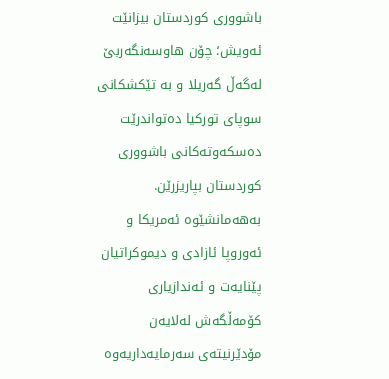باشووری كوردستان بیزانێت ئه‌ویش؛ چۆن هاوسه‌نگه‌ربێ له‌گه‌ڵ گه‌ریلا و به‌ تێكشكانی سوپای توركیا ده‌تواندرێت ده‌سكه‌وته‌كانی باشووری كوردستان بپاریزرێن. به‌هه‌مانشێوه‌ ئه‌مریكا و ئه‌وروپا ئازادی و دیموكراتیان پێنایه‌ت و ئه‌ندازیاری كۆمه‌ڵگه‌ش له‌لایه‌ن مۆدێرنیته‌ی سه‌رمایه‌داریه‌وه‌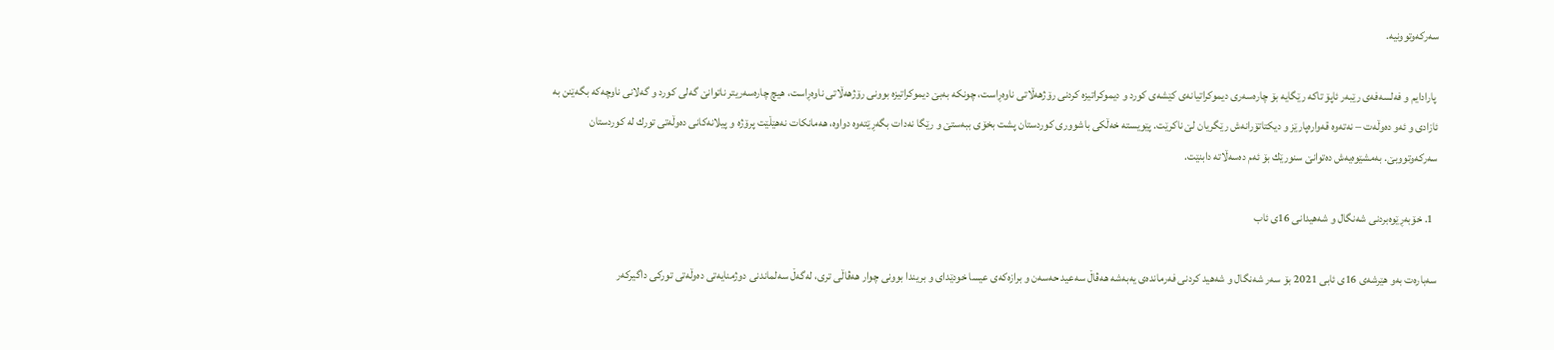سه‌ركه‌وتوونیه‌.

 پارادایم و فه‌لسه‌فه‌ی رێبه‌ر ئاپۆ تاكه‌ رێگایه‌ بۆ چاره‌سه‌ری دیموكراتیانه‌ی كێشه‌ی كورد و دیموكراتیزه‌ كردنی رۆژهه‌ڵاتی ناوه‌ڕاست، چونكه‌ به‌بێ دیموكراتیزه‌ بوونی رۆژهه‌ڵاتی ناوه‌ڕاست، هیچ چاره‌سه‌ریتر ناتوانێ گه‌لی كورد و گه‌لانی ناوچه‌كه‌ بگه‌ێنن به‌ ئازادی و ئه‌و ده‌وڵه‌ت – نه‌ته‌وه‌ قه‌واره‌پارێز و دیكتاتۆرانه‌ش رێگریان لێ ناكرێت. پێویسته‌ خه‌ڵكی باشووری كوردستان پشت بخۆی ببه‌ستێ و رێگا نه‌دات بگه‌ڕێته‌وه‌ دواوه‌، هه‌مانكات نه‌هێڵێت پرۆژه‌ و پیلانه‌كانی ده‌وڵه‌تی تورك له‌ كوردستان سه‌ركه‌وتووبێ. به‌مشێوه‌یه‌ش ده‌توانێ سنورێك بۆ ئه‌م ده‌سه‌ڵاته‌ دابنێت.

  1. خۆبه‌ڕێوه‌بردنی شه‌نگال و شه‌هیدانی 16ی ئاب

سه‌باره‌ت به‌و هێرشه‌ی 16ی ئابی 2021 بۆ سه‌ر شه‌نگال و شه‌هید كردنی فه‌رمانده‌ی یه‌به‌شه‌ هه‌ڤاڵ سه‌عید حه‌سه‌ن و برازه‌كه‌ی عیسا خودێدای و بریندا بوونی چوار هه‌ڤاڵی تری، له‌گه‌ڵ سه‌لماندنی دوژمنایه‌تی ده‌وڵه‌تی توركی داگیركه‌ر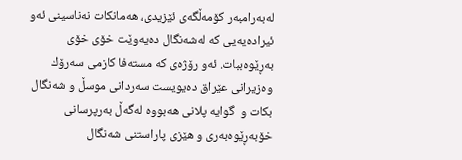له‌به‌رامبه‌ر كۆمه‌ڵگه‌ی ئێزیدی، هه‌مانكات نه‌ناسینی ئه‌و ئیراده‌یه‌یی كه‌ له‌شه‌نگال ده‌یه‌وێت خۆی خۆی به‌ڕێوه‌ببات. ئه‌و رۆژه‌ی كه‌ مسته‌فا كازمی سه‌رۆك وه‌زیرانی عێراق ده‌یویست سه‌ردانی موسڵ و شه‌نگال بكات و  گوایه‌ پلانی هه‌بووه‌ له‌گه‌ڵ به‌رپرسانی خۆبه‌ڕێوه‌به‌ری و هێزی پاراستنی شه‌نگال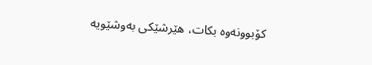كۆبوونه‌وه‌ بكات، هێرشێكی به‌وشێویه‌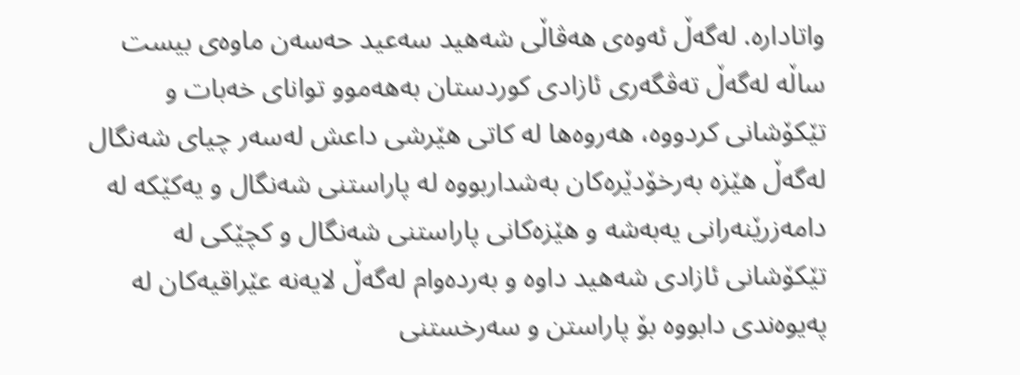واتاداره‌. له‌گه‌ڵ ئه‌وه‌ی هه‌ڤاڵی شه‌هید سه‌عید حه‌سه‌ن ماوه‌ی بیست ساڵه‌ له‌گه‌ڵ ته‌ڤگه‌ری ئازادی كوردستان به‌هه‌موو توانای خه‌بات و تێكۆشانی كردووه‌، هه‌روه‌ها له‌ كاتی هێرشی داعش له‌سه‌ر چیای شه‌نگال له‌گه‌ڵ هێزه‌ به‌رخۆدێره‌كان به‌شداربووه‌ له‌ پاراستنی شه‌نگال و یه‌كێكه‌ له‌ دامه‌زرێنه‌رانی یه‌به‌شه‌ و هێزه‌كانی پاراستنی شه‌نگال و كچێكی له‌ تێكۆشانی ئازادی شه‌هید داوه‌ و به‌رده‌وام له‌گه‌ڵ لایه‌نه‌ عێراقیه‌كان له‌ په‌یوه‌ندی دابووه‌ بۆ پاراستن و سه‌رخستنی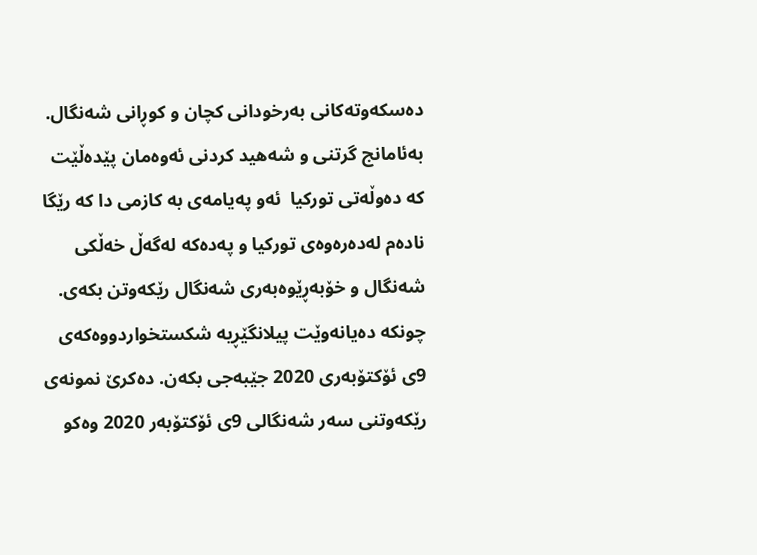ده‌سكه‌وته‌كانی به‌رخودانی كچان و كوڕانی شه‌نگال. به‌ئامانج گرتنی و شه‌هید كردنی ئه‌وه‌مان پێده‌ڵێت كه‌ ده‌وڵه‌تی توركیا  ئه‌و په‌یامه‌ی به‌ كازمی دا كه‌ رێگا ناده‌م له‌ده‌ره‌وه‌ی توركیا و په‌ده‌كه‌ له‌گه‌ڵ خه‌ڵكی شه‌نگال و خۆبه‌ڕێوه‌به‌ری شه‌نگال رێكه‌وتن بكه‌ی. چونكه‌ ده‌یانه‌وێت پیلانگێڕیه‌ شكستخواردووه‌كه‌ی 9ی ئۆكتۆبه‌ری 2020 جێبه‌جی بكه‌ن. ده‌كرێ نمونه‌ی رێكه‌وتنی سه‌ر شه‌نگالی 9ی ئۆكتۆبه‌ر 2020 وه‌كو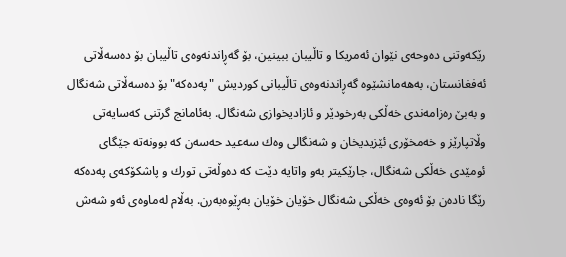رێكه‌وتنی ده‌وحه‌ی نێوان ئه‌مریكا و تاڵیبان ببینین، بۆ گه‌ڕاندنه‌وه‌ی تاڵیبان بۆ ده‌سه‌ڵاتی ئه‌فغانستان، به‌هه‌مانشێوه‌ گه‌ڕاندنه‌وه‌ی تاڵیبانی كوردیش "په‌ده‌كه‌" بۆ ده‌سه‌ڵاتی شه‌نگال و به‌بێ ره‌زامه‌ندی خه‌ڵكی به‌رخودێر و ئازادیخوازی شه‌نگال. به‌ئامانج گرتنی كه‌سایه‌تی وڵاتپارێز و خه‌مخۆری ئێزیدیخان و شه‌نگالی وه‌ك سه‌عید حه‌سه‌ن كه‌ بوونه‌ته‌ جێگای ئومێدی خه‌ڵكی شه‌نگال، جارێكیتر به‌و واتایه‌ دێت كه‌ ده‌وڵه‌تی تورك و پاشكۆكه‌ی په‌ده‌كه‌ رێگا ناده‌ن بۆ ئه‌وه‌ی خه‌ڵكی شه‌نگال خۆیان خۆیان به‌ڕێوه‌به‌رن. به‌ڵام له‌ماوه‌ی ئه‌و شه‌ش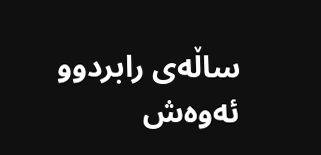ساڵه‌ی رابردوو ئه‌وه‌ش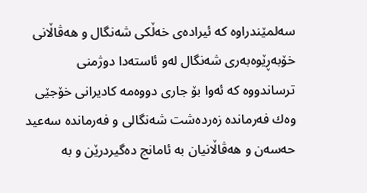سه‌لمێندراوه‌ كه‌ ئیراده‌ی خه‌ڵكی شه‌نگال و هه‌ڤاڵانی خۆبه‌ڕێوه‌به‌ری شه‌نگال له‌و ئاسته‌دا دوژمنی ترساندووه‌ كه‌ ئه‌وا بۆ جاری دووه‌مه‌ كادیرانی خۆجێی وه‌ك فه‌رمانده‌ زه‌رده‌شت شه‌نگالی و فه‌رمانده‌ سه‌عید حه‌سه‌ن و هه‌ڤاڵانیان به‌ ئامانج ده‌گیردرێن و به‌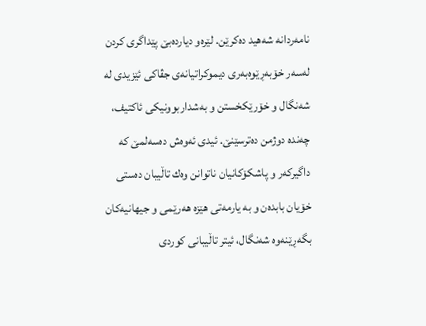نامه‌ردانه‌ شه‌هید ده‌كرێن. لێره‌و دیارده‌بێ پێداگری كردن له‌سه‌ر خۆبه‌ڕێوه‌به‌ری دیموكراتیانه‌ی جڤاكی ئێزیدی له‌ شه‌نگال و خۆرێكخستن و به‌شداربوونیكی ئاكتیف، چه‌نده‌ دوژمن ده‌ترسێنێ. ئیدی ئه‌وه‌ش ده‌سه‌لمێ كه‌ دا‌گیركه‌ر و پاشكۆكانیان ناتوانن وه‌ك تاڵیبان ده‌ستی خۆیان بابده‌ن و به‌ یارمه‌تی هێزه‌ هه‌رێمی و جیهانیه‌كان بگه‌ڕێنه‌وه‌ شه‌نگال، ئیتر تاڵیبانی كوردی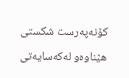كۆنه‌په‌رست شكستی هێناوه‌و له‌كه‌سایه‌تی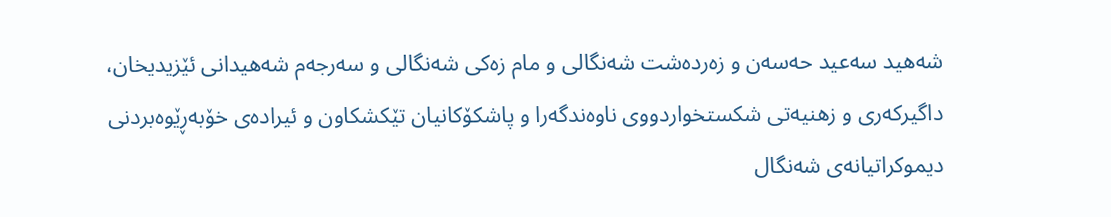شه‌هید سه‌عید حه‌سه‌ن و زه‌رده‌شت شه‌نگالی و مام زه‌كی شه‌نگالی و سه‌رجه‌م شه‌هیدانی ئێزیدیخان، داگیركه‌ری و زهنیه‌تی شكستخواردووی ناوه‌ندگه‌را و پاشكۆكانیان تێكشكاون و ئیراده‌ی خۆبه‌ڕێوه‌بردنی دیموكراتیانه‌ی شه‌نگال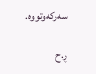سه‌ركه‌وتووه‌.

ڕ.ح